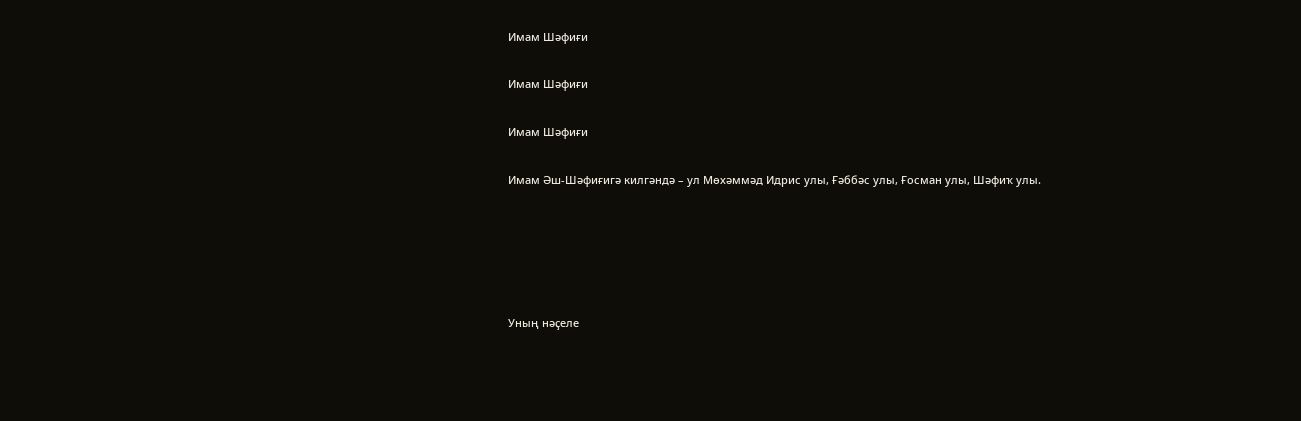Имам Шәфиғи

Имам Шәфиғи

Имам Шәфиғи

Имам Әш-Шәфиғигә килгәндә – ул Мөхәммәд Идрис улы, Ғәббәс улы, Ғосман улы, Шәфиҡ улы.





Уның нәҫеле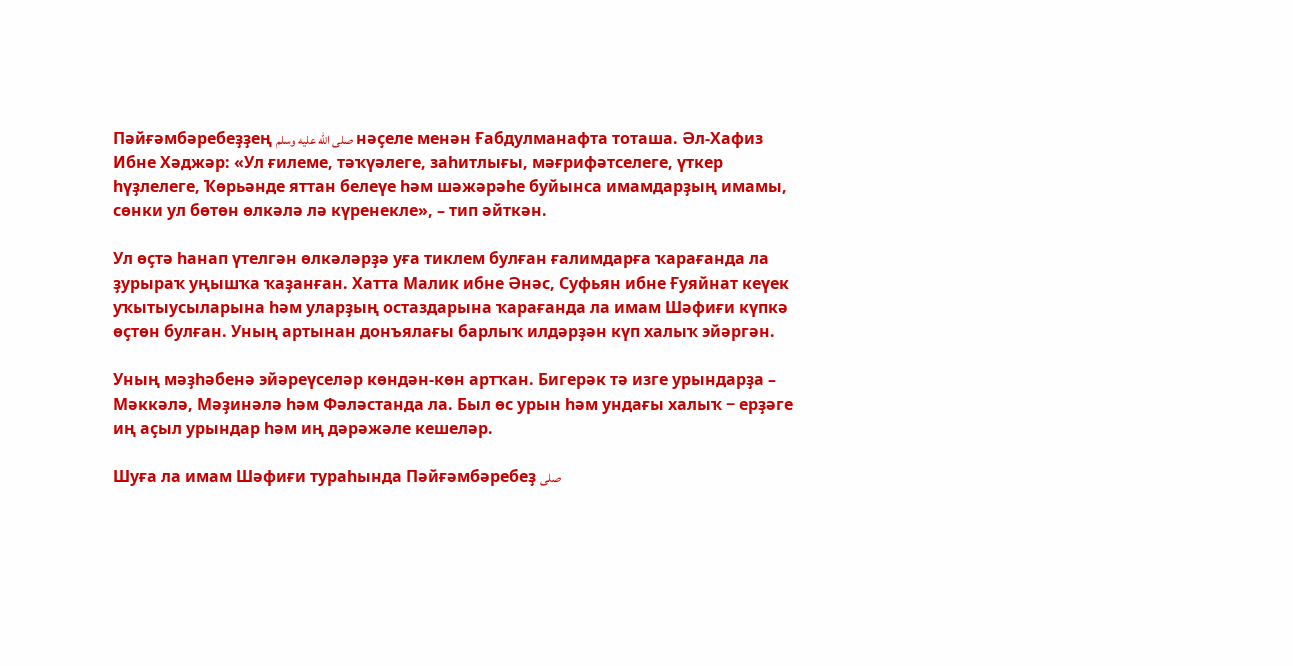Пәйғәмбәребеҙҙең صلى الله عليه وسلم нәҫеле менән Ғабдулманафта тоташа. Әл-Хафиз Ибне Хәджәр: «Ул ғилеме, тәҡүәлеге, заһитлығы, мәғрифәтселеге, үткер һүҙлелеге, Ҡөрьәнде яттан белеүе һәм шәжәрәһе буйынса имамдарҙың имамы, сөнки ул бөтөн өлкәлә лә күренекле», – тип әйткән.

Ул өҫтә һанап үтелгән өлкәләрҙә уға тиклем булған ғалимдарға ҡарағанда ла ҙурыраҡ уңышҡа ҡаҙанған. Хатта Малик ибне Әнәс, Суфьян ибне Ғуяйнат кеүек уҡытыусыларына һәм уларҙың остаздарына ҡарағанда ла имам Шәфиғи күпкә өҫтөн булған. Уның артынан донъялағы барлыҡ илдәрҙән күп халыҡ эйәргән.

Уның мәҙһәбенә эйәреүселәр көндән-көн артҡан. Бигерәк тә изге урындарҙа – Мәккәлә, Мәҙинәлә һәм Фәләстанда ла. Был өс урын һәм ундағы халыҡ − ерҙәге иң аҫыл урындар һәм иң дәрәжәле кешеләр.

Шуға ла имам Шәфиғи тураһында Пәйғәмбәребеҙ صلى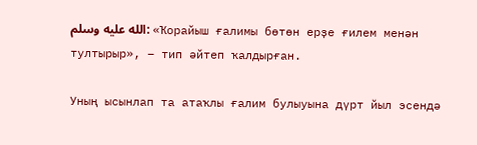الله عليه وسلم: «Ҡорайыш ғалимы бөтөн ерҙе ғилем менән тултырыр», – тип әйтеп ҡалдырған.

Уның ысынлап та атаҡлы ғалим булыуына дүрт йыл эсендә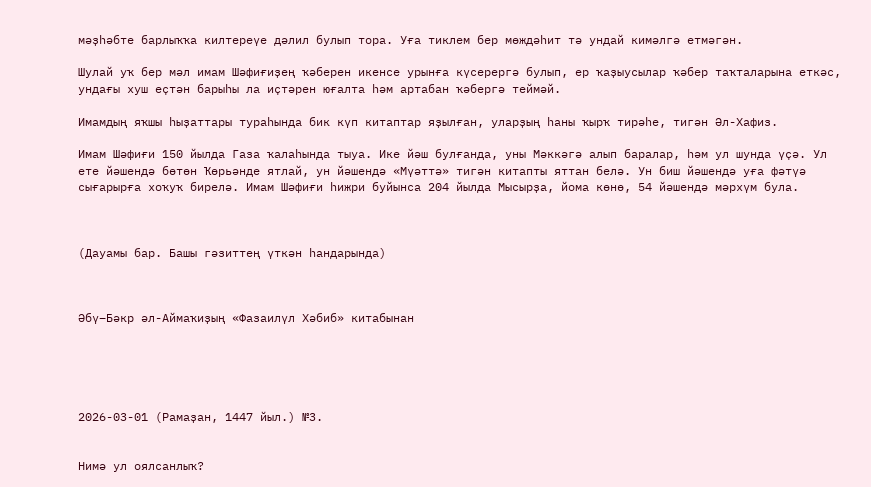мәҙһәбте барлыҡҡа килтереүе дәлил булып тора. Уға тиклем бер мөждәһит тә ундай кимәлгә етмәгән.

Шулай уҡ бер мәл имам Шәфиғиҙең ҡәберен икенсе урынға күсерергә булып, ер ҡаҙыусылар ҡәбер таҡталарына еткәс, ундағы хуш еҫтән барыһы ла иҫтәрен юғалта һәм артабан ҡәбергә теймәй.

Имамдың яҡшы һыҙаттары тураһында бик күп китаптар яҙылған, уларҙың һаны ҡырҡ тирәһе, тигән Әл-Хафиз.

Имам Шәфиғи 150 йылда Газа ҡалаһында тыуа. Ике йәш булғанда, уны Мәккәгә алып баралар, һәм ул шунда үҫә. Ул ете йәшендә бөтөн Ҡөрьәнде ятлай, ун йәшендә «Мүәттә» тигән китапты яттан белә. Ун биш йәшендә уға фәтүә сығарырға хоҡуҡ бирелә. Имам Шәфиғи һижри буйынса 204 йылда Мысырҙа, йома көнө, 54 йәшендә мәрхүм була.



(Дауамы бар. Башы гәзиттең үткән һандарында)



Әбү–Бәкр әл-Аймаҡиҙың «Фазаилүл Хәбиб» китабынан





2026-03-01 (Рамаҙан, 1447 йыл.) №3.


Нимә ул оялсанлыҡ?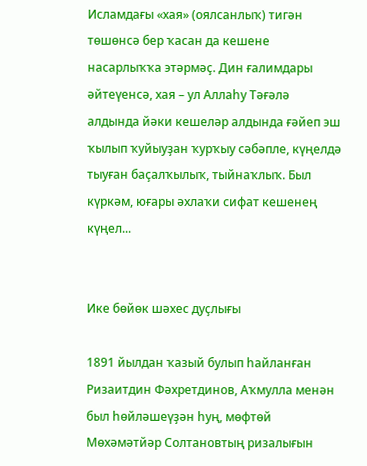Исламдағы «хая» (оялсанлыҡ) тигән төшөнсә бер ҡасан да кешене насарлыҡҡа этәрмәҫ. Дин ғалимдары әйтеүенсә, хая – ул Аллаһу Тәғәлә алдында йәки кешеләр алдында ғәйеп эш ҡылып ҡуйыуҙан ҡурҡыу сәбәпле, күңелдә тыуған баҫалҡылыҡ, тыйнаҡлыҡ. Был күркәм, юғары әхлаҡи сифат кешенең күңел...


Ике бөйөк шәхес дуҫлығы

1891 йылдан ҡазый булып һайланған Ризаитдин Фәхретдинов, Аҡмулла менән был һөйләшеүҙән һуң, мөфтөй Мөхәмәтйәр Солтановтың ризалығын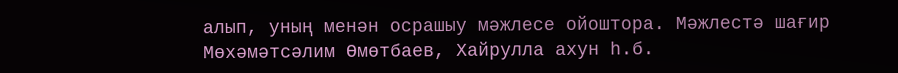алып, уның менән осрашыу мәжлесе ойоштора. Мәжлестә шағир Мөхәмәтсәлим Өмөтбаев, Хайрулла ахун һ.б.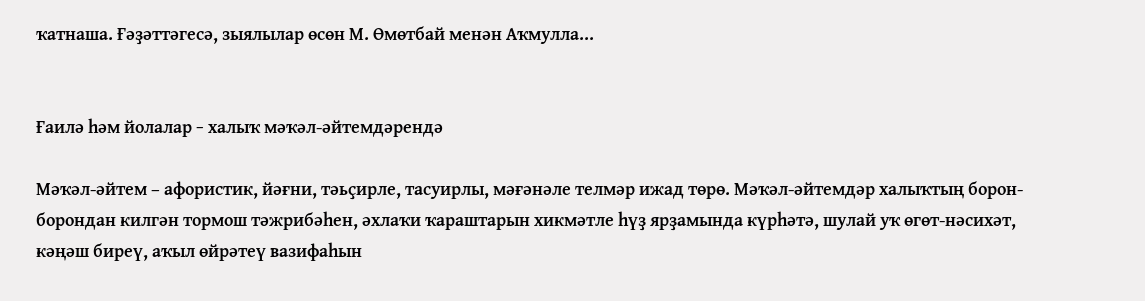ҡатнаша. Ғәҙәттәгесә, зыялылар өсөн М. Өмөтбай менән Аҡмулла...


Ғаилә һәм йолалар − халыҡ мәҡәл-әйтемдәрендә

Мәҡәл-әйтем – афористик, йәғни, тәьҫирле, тасуирлы, мәғәнәле телмәр ижад төрө. Мәҡәл-әйтемдәр халыҡтың борон-борондан килгән тормош тәжрибәһен, әхлаҡи ҡараштарын хикмәтле һүҙ ярҙамында күрһәтә, шулай уҡ өгөт-нәсихәт, кәңәш биреү, аҡыл өйрәтеү вазифаһын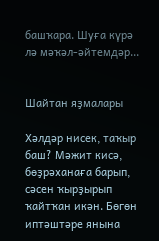башҡара. Шуға күрә лә мәҡәл-әйтемдәр...


Шайтан яҙмалары

Хәлдәр нисек, таҡыр баш? Мәжит кисә, бөҙрәханаға барып, сәсен ҡырҙырып ҡайтҡан икән. Бөгөн иптәштәре янына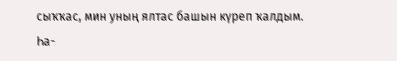сыҡҡас, мин уның ялтас башын күреп ҡалдым. Һа-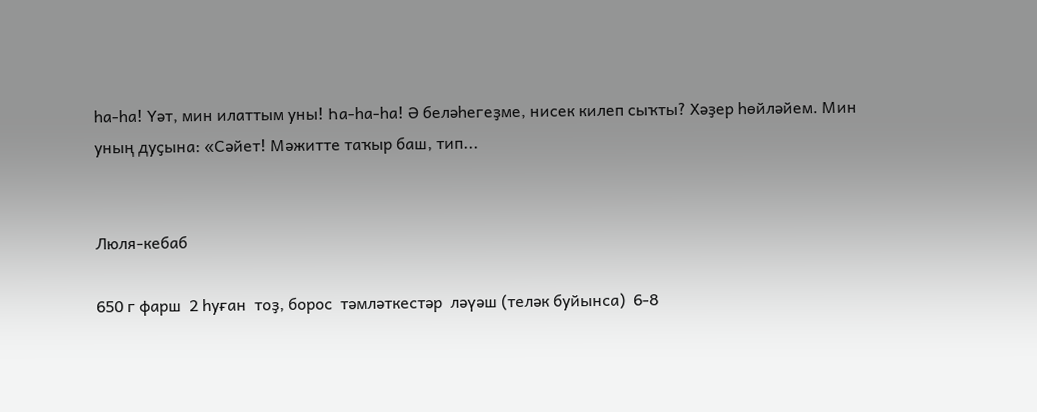һа-һа! Үәт, мин илаттым уны! Һа-һа-һа! Ә беләһегеҙме, нисек килеп сыҡты? Хәҙер һөйләйем. Мин уның дуҫына: «Сәйет! Мәжитте таҡыр баш, тип...


Люля-кебаб

650 г фарш  2 һуған  тоҙ, борос  тәмләткестәр  ләүәш (теләк буйынса)  6-8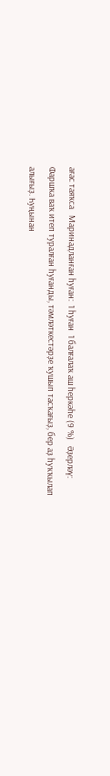ағас таяҡса   Маринадланған һуған:  1 һуған  1 балғалаҡ аш һеркәһе (9 %)   Әҙерләү: Фаршҡа ваҡ итеп туралған һуғанды, тәмләткестәрҙе ҡушып тасҡағыҙ, бер аҙ һуҡҡылап алығыҙ. Һуңынан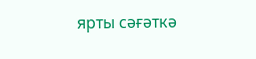ярты сәғәткә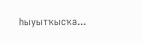һыуытҡысҡа...